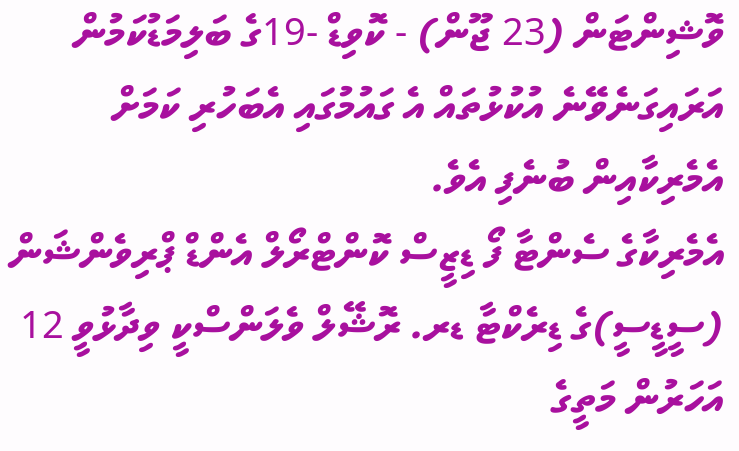ވޮޝިންޓަން (23 ޖޫން) - ކޮވިޑް -19ގެ ބަލިމަޑުކަމުން އަރައިގަނެވޭނެ އުކުޅުތައް އެ ގައުމުގައި އެބަހުރި ކަމަށް އެމެރިކާއިން ބުނެފި އެވެ.
އެމެރިކާގެ ސެންޓާ ފޯ ޑިޒީސް ކޮންޓްރޯލް އެންޑް ޕްރިވެންޝަން (ސީޑީސީ)ގެ ޑިރެކްޓާ ޑރ. ރޮޝޭލް ވެލަންސްކީ ވިދާޅުވީ 12 އަހަރުން މަތީގެ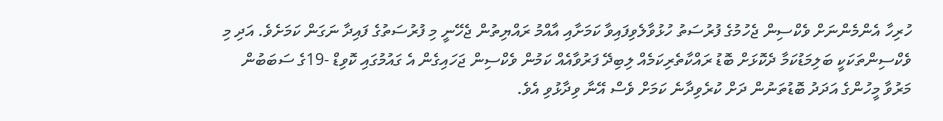ހުރިހާ އެންމެންނަށް ވެކްސިން ޖެހުމުގެ ފުރުސަތު ހުޅުވާލެވިފައިވާ ކަމަށާއި އާއްމު ރައްޔިތުން ޖެހޭނީ މި ފުރުސަތުގެ ފައިދާ ނަގަން ކަމަށެވެ. އަދި މި ވެކްސިންތަކަކީ ބަލިމަޑުކަމާ ދެކޮޅަށް ބޮޑު ރައްކާތެރިކަމެއް ލިބިދޭ ފަރުވާއެއް ކަމުން ވެކްސިން ޖަހައިގެން އެ ގައުމުގައި ކޮވިޑް -19ގެ ސަބަބުން މަރުވާ މީހުންގެ އަދަދު ބޮޑުތަނުން ދަށް ކުރެވިދާނެ ކަމަށް ވެސް އޭނާ ވިދާޅުވި އެވެ.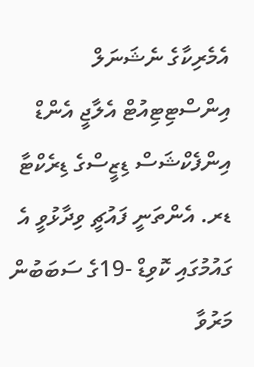އެމެރިކާގެ ނެޝަނަލް އިންސްޓިޓިއުޓް އެލާޖީ އެންޑް އިންފެކްޝަސް ޑިޒީސްގެ ޑިރެކްޓާ ޑރ. އެންތަނީ ފައުޗީ ވިދާޅުވީ އެ ގައުމުގައި ކޮވިޑް -19ގެ ސަބަބުން މަރުވާ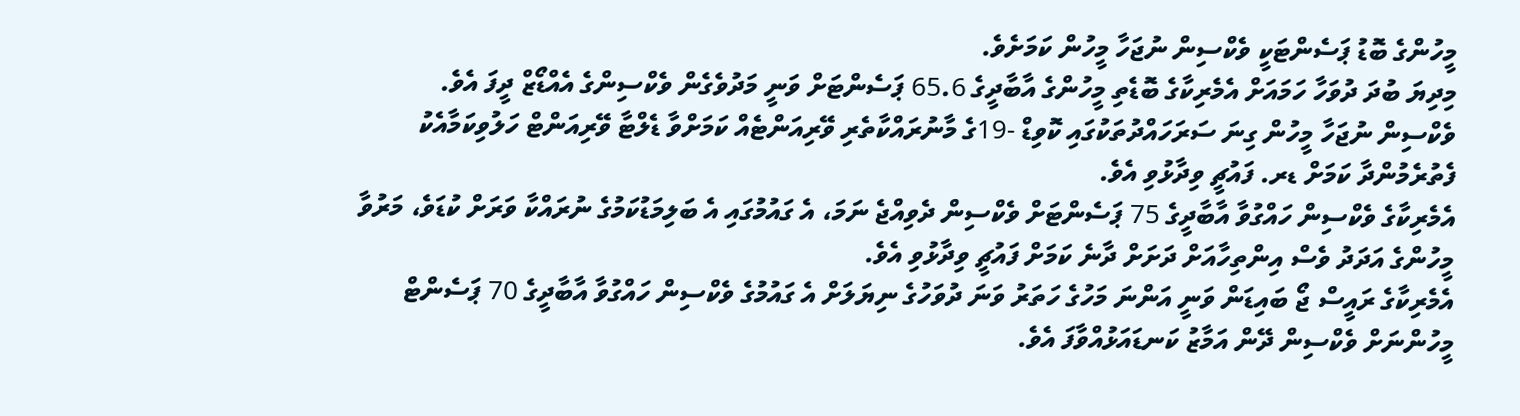މީހުންގެ ބޮޑު ޕަސެންޓަކީ ވެކްސިން ނުޖަހާ މީހުން ކަމަށެވެ.
މިދިޔަ ބުދަ ދުވަހާ ހަމައަށް އެމެރިކާގެ ބޮޑެތި މީހުންގެ އާބާދީގެ 65.6 ޕަސެންޓަށް ވަނީ މަދުވެގެން ވެކްސިންގެ އެއްޑޯޒް ދީފަ އެވެ.
ވެކްސިން ނުޖަހާ މީހުން ގިނަ ސަރަހައްދުތަކުގައި ކޮވިޑް -19ގެ މާނުރައްކާތެރި ވޭރިއަންޓެއް ކަމަށްވާ ޑެލްޓާ ވޭރިއަންޓް ހަލުވިކަމާއެކު ފެތުރެމުންދާ ކަމަށް ޑރ. ފައުޗީ ވިދާޅުވި އެވެ.
އެމެރިކާގެ ވެކްސިން ހައްގުވާ އާބާދީގެ 75 ޕަސެންޓަށް ވެކްސިން ދެވިއްޖެ ނަމަ، އެ ގައުމުގައި އެ ބަލިމަޑުކަމުގެ ނުރައްކާ ވަރަށް ކުޑަވެ، މަރުވާ މީހުންގެ އަދަދު ވެސް އިންތިހާއަށް ދަށަށް ދާނެ ކަމަށް ފައުޗީ ވިދާޅުވި އެވެ.
އެމެރިކާގެ ރައީސް ޖޯ ބައިޑަން ވަނީ އަންނަ މަހުގެ ހަތަރު ވަނަ ދުވަހުގެ ނިޔަލަށް އެ ގައުމުގެ ވެކްސިން ހައްގުވާ އާބާދީގެ 70 ޕަސެންޓް މީހުންނަށް ވެކްސިން ދޭން އަމާޒު ކަނޑައަޅުއްވާފަ އެވެ.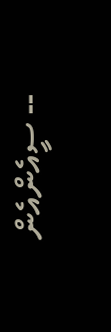-- ސީއެންއެން